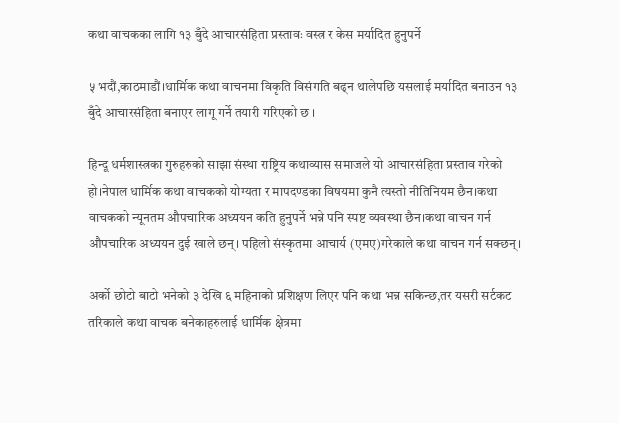कथा वाचकका लागि १३ बुँदे आचारसंहिता प्रस्तावः वस्त्र र केस मर्यादित हुनुपर्ने

५ भदौं,काठमाडौं।धार्मिक कथा वाचनमा विकृति विसंगति बढ्न थालेपछि यसलाई मर्यादित बनाउन १३ बुँदे आचारसंहिता बनाएर लागू गर्ने तयारी गरिएको छ ।

हिन्दू धर्मशास्त्रका गुरुहरुको साझा संस्था राष्ट्रिय कथाव्यास समाजले यो आचारसंहिता प्रस्ताव गरेको हो।नेपाल धार्मिक कथा वाचकको योग्यता र मापदण्डका विषयमा कुनै त्यस्तो नीतिनियम छैन।कथा वाचकको न्यूनतम औपचारिक अध्ययन कति हुनुपर्ने भन्ने पनि स्पष्ट व्यवस्था छैन।कथा वाचन गर्न औपचारिक अध्ययन दुई खाले छन्। पहिलो संस्कृतमा आचार्य (एमए)गरेकाले कथा वाचन गर्न सक्छन्।

अर्को छोटो बाटो भनेको ३ देखि ६ महिनाको प्रशिक्षण लिएर पनि कथा भन्न सकिन्छ,तर यसरी सर्टकट तरिकाले कथा वाचक बनेकाहरुलाई धार्मिक क्षेत्रमा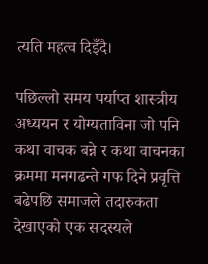त्यति महत्व दिइँदै।

पछिल्लो समय पर्याप्त शास्त्रीय अध्ययन र योग्यताविना जो पनि कथा वाचक बन्ने र कथा वाचनका क्रममा मनगढन्ते गफ दिने प्रवृत्ति बढेपछि समाजले तदारुकता देखाएको एक सदस्यले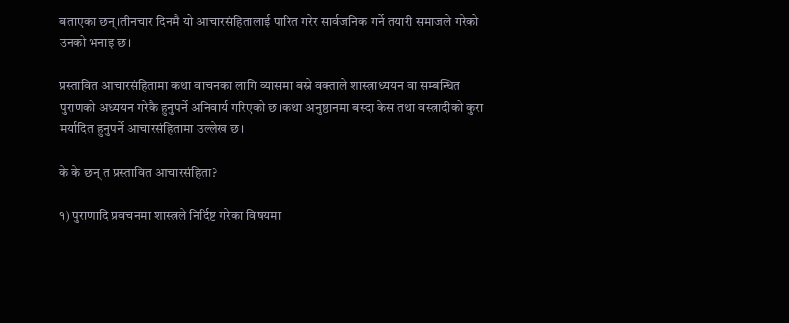बताएका छन्।तीनचार दिनमै यो आचारसंहितालाई पारित गरेर सार्वजनिक गर्ने तयारी समाजले गरेको उनको भनाइ छ।

प्रस्तावित आचारसंहितामा कथा वाचनका लागि व्यासमा बस्ने वक्ताले शास्त्राध्ययन वा सम्बन्धित पुराणको अध्ययन गरेकै हुनुपर्ने अनिवार्य गरिएको छ।कथा अनुष्ठानमा बस्दा केस तथा वस्त्रादीको कुरा मर्यादित हुनुपर्ने आचारसंहितामा उल्लेख छ।

के के छन् त प्रस्तावित आचारसंहिता?

१) पुराणादि प्रवचनमा शास्त्रले निर्दिष्ट गरेका विषयमा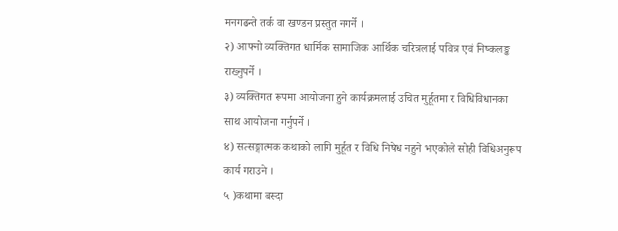मनगढन्ते तर्क वा खण्डन प्रस्तुत नगर्ने ।
२) आफ्नो व्यक्तिगत धार्मिक सामाजिक आर्थिक चरित्रलाई पवित्र एवं निष्कलङ्क राख्नुपर्ने ।
३) व्यक्तिगत रूपमा आयोजना हुने कार्यक्रमलाई उचित मुर्हूतमा र विधिविधानका साथ आयोजना गर्नुपर्ने ।
४) सत्सङ्गात्मक कथाको लागि मुर्हूत र विधि निषेध नहुने भएकोले सोही विधिअनुरूप कार्य गराउने ।
५ )कथामा बस्दा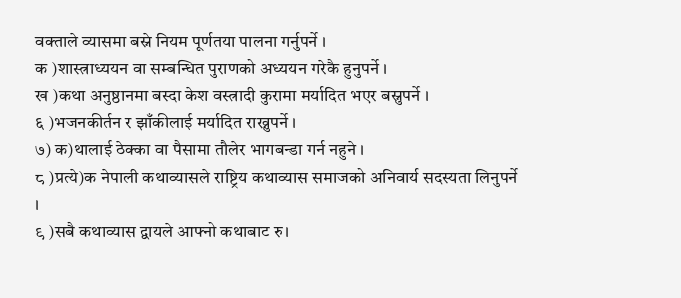वक्ताले व्यासमा बस्ने नियम पूर्णतया पालना गर्नुपर्ने ।
क )शास्त्राध्ययन वा सम्बन्धित पुराणको अध्ययन गरेकै हुनुपर्ने ।
ख )कथा अनुष्ठानमा बस्दा केश वस्त्रादी कुरामा मर्यादित भएर बस्नुपर्ने ।
६ )भजनकीर्तन र झाँकीलाई मर्यादित राख्नुपर्ने ।
७) क)थालाई ठेक्का वा पैसामा तौलेर भागबन्डा गर्न नहुने ।
८ )प्रत्ये)क नेपाली कथाव्यासले राष्ट्रिय कथाव्यास समाजको अनिवार्य सदस्यता लिनुपर्ने ।
९ )सबै कथाव्यास द्वायले आफ्नो कथाबाट रु।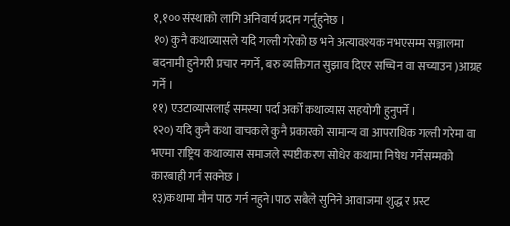१,१०० संस्थाको लागि अनिवार्य प्रदान गर्नुहुनेछ ।
१०) कुनै कथाव्यासले यदि गल्ती गरेको छ भने अत्यावश्यक नभएसम्म सञ्जालमा बदनामी हुनेगरी प्रचार नगर्ने, बरु व्यक्तिगत सुझाव दिएर सच्चिन वा सच्याउन )आग्रह गर्ने ।
११) एउटाव्यासलाई समस्या पर्दा अर्को कथाव्यास सहयोगी हुनुपर्ने ।
१२०) यदि कुनै कथा वाचकले कुनै प्रकारको सामान्य वा आपराधिक गल्ती गरेमा वा भएमा राष्ट्रिय कथाव्यास समाजले स्पष्टीकरण सोधेर कथामा निषेध गर्नेसम्मको कारबाही गर्न सक्नेछ ।
१३)कथामा मौन पाठ गर्न नहुने।पाठ सबैले सुनिने आवाजमा शुद्ध र प्रस्ट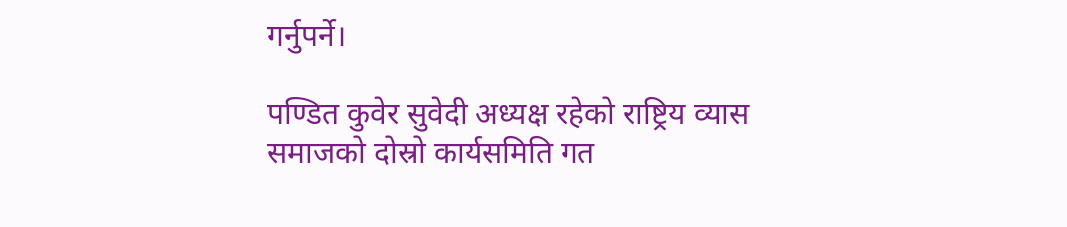गर्नुपर्ने।

पण्डित कुवेर सुवेदी अध्यक्ष रहेको राष्ट्रिय व्यास समाजको दोस्रो कार्यसमिति गत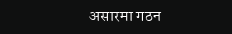असारमा गठन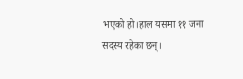भएको हो।हाल यसमा ११ जना सदस्य रहेका छन्।